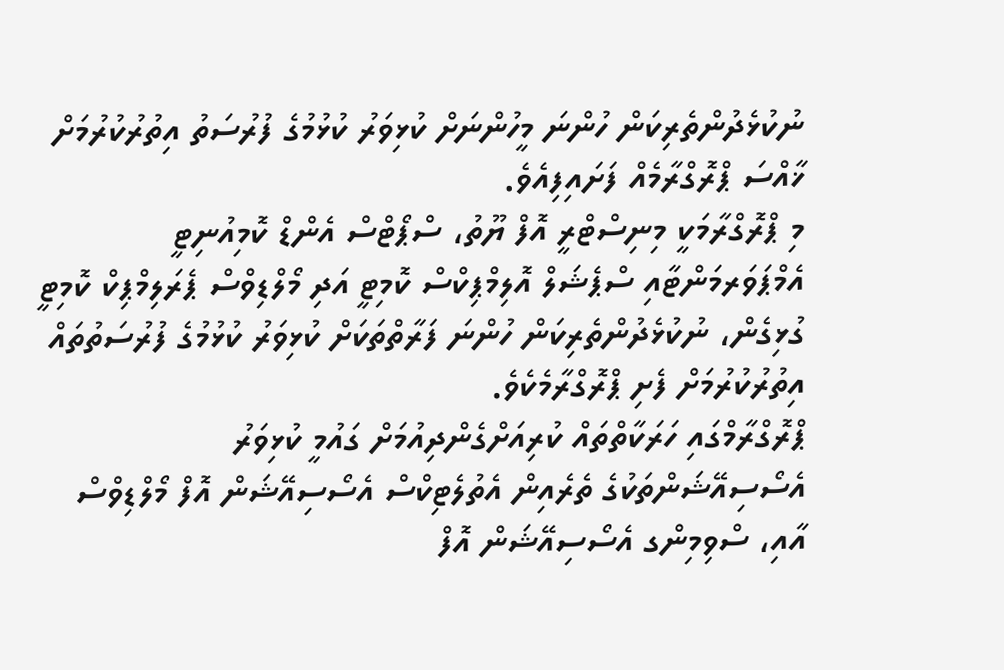ނުކުޅެދުންތެރިކަން ހުންނަ މީހުންނަށް ކުޅިވަރު ކުޅުމުގެ ފުރުސަތު އިތުރުކުރުމަށް ޚާއްސަ ޕްރޮގްރާމެއް ފަށައިފިއެވެ.
މި ޕްރޮގްރާމަކީ މިނިސްޓްރީ އޮފް ޔޫތު، ސްޕޯޓްސް އެންޑް ކޮމިއުނިޓީ އެމްޕަވަރމަންޓާއި ސްޕެޝަލް އޮލިމްޕިކްސް ކޮމިޓީ އަދި މޯލްޑިވްސް ޕެރަލިމްޕިކް ކޮމިޓީ ގުޅިގެން، ނުކުޅެދުންތެރިކަން ހުންނަ ފަރާތްތަކަށް ކުޅިވަރު ކުޅުމުގެ ފުރުސަތުތައް އިތުރުކުރުމަށް ފެށި ޕްރޮގްރާމެކެވެ.
ޕްރޮގްރާމްގައި ހަރަކާތްތައް ކުރިއަށްގެންދިއުމަށް ގައުމީ ކުޅިވަރު އެސޯސިއޭޝަންތަކުގެ ތެރެއިން އެތުލެޓިކްސް އެސޯސިއޭޝަން އޮފް މޯލްޑިވްސް އާއި، ސްވިމިންގ އެސޯސިއޭޝަން އޮފް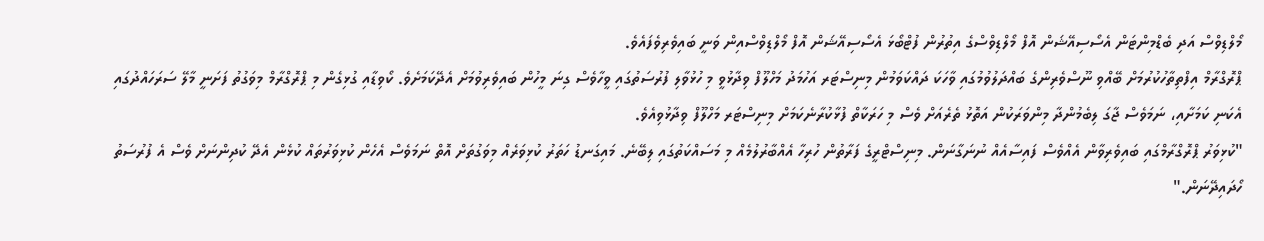މޯލްޑިވްސް އަދި ބެޑްމިންޓަން އެސޯސިއޭޝަން އޮފް މޯލްޑިވްސްގެ އިތުރުން ފުޓްބޯޅަ އެސޯސިއޭޝަން އޮފް މޯލްޑިވްސްއިން ވަނީ ބައިވެރިވެފައެވެ.
ޕްރޮގްރާމް އިފްތިތާހުކުރުމަށް ބޭއްވި ނޫސްވެރިންގެ ބައްދަލުވުމުގައި ވާހަކަ ދައްކަވަމުން މިނިސްޓަރ އަހުމަދު މަހްލޫފް ވިދާޅުވީ މި ހުޅުވާލި ފުރުސަތުގައި ވީހާވެސް ގިނަ މީހުން ބައިވެރިވުމަށް އެދޭކަމަށެވެ. ކޯވިޑާއި ގުޅިގެން މި ޕްރޮގްރާމް މިވަގުތު ފަށަނީ މާލޭ ސަރަހައްދުގައި އެކަނި ކަމަށާއި، ނަމަވެސް ޖާގަ ލިބެމުންދާ މިންވަރަކުން އަތޮޅު ތެރެއަށް ވެސް މި ހަރަކާތް ފުޅާކުރާނެކަމަށް މިނިސްޓަރ މަހްލޫފް ވިދާޅުވިއެވެ.
"ކުޅިވަރު ޕްރޮގްރާމްގައި ބައިވެރިވާން އެއްވެސް ފައިސާއެއް ނުނަގާނަން. މިނިސްޓްރީގެ ފަރާތުން ހުރިހާ އެއްބާރުލުމެއް މި މަސައްކަތުގައި ލިބޭނެ. މައިގަނޑު ހަތަރު ކުޅިވަރެއް މިވަގުތަށް އޮތް ނަމަވެސް އެހެން ކުޅިވަރުތައް ކުޅެން އެދޭ ކުދިންނަށް ވެސް އެ ފުރުސަތު ހޯދައިދޭނަން."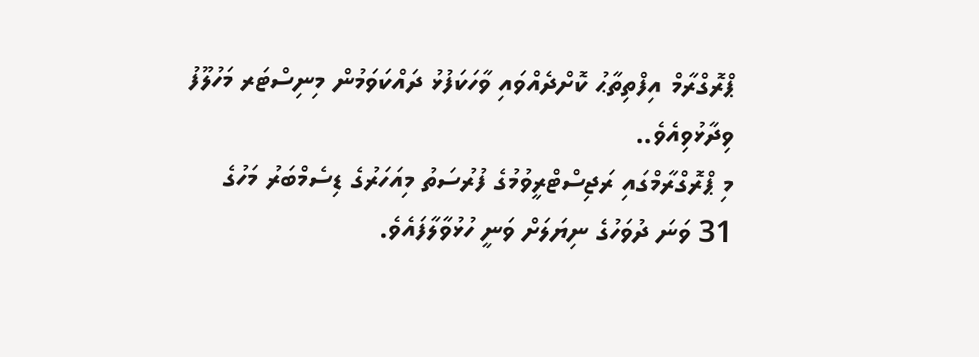ޕްރޮގްރާމް އިފްތިތާޙު ކޮށްދެއްވައި ވާހަކަފުޅު ދައްކަވަމުން މިނިސްޓަރ މަހުލޫފު ވިދާޅުވިއެވެ..
މި ޕްރޮގްރާމްގައި ރަޖިސްޓްރީވުމުގެ ފުރުސަތު މިއަހަރުގެ ޑިސެމްބަރު މަހުގެ 31 ވަނަ ދުވަހުގެ ނިޔަލަށް ވަނީ ހުޅުވާލާފައެވެ.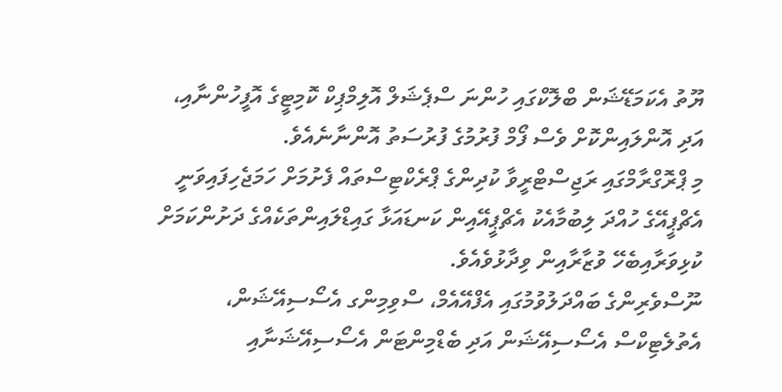ޔޫތު އެކަމަޑޭޝަން ބްލޮކްގައި ހުންނަ ސްޕެޝަލް އޮލިމްޕިކް ކޮމިޓީގެ އޮފީހުންނާއި، އަދި އޮންލައިންކޮށް ވެސް ފޯމް ފުރުމުގެ ފުރުސަތު އޮންނާނެއެވެ.
މި ޕްރޮގްރާމްގައި ރަޖިސްޓްރީވާ ކުދިންގެ ޕްރެކްޓިސްތައް ފެށުމަށް ހަމަޖެހިފައިވަނީ އެޗްޕީއޭގެ ހުއްދަ ލިބުމާއެކު އެޗްޕީއޭއިން ކަނޑައަޅާ ގައިޑްލައިންތަކެއްގެ ދަށުންކަމަށް ކުޅިވަރާއިބެހޭ ވުޒާރާއިން ވިދާޅުވެއެވެ.
ނޫސްވެރިންގެ ބައްދަލުވުމުގައި އެފްއޭއެމް، ސްވިމިންގ އެސޯސިއޭޝަން، އެތުލެޓިކްސް އެސޯސިއޭޝަން އަދި ބެޑްމިންޓަން އެސޯސިއޭޝަނާއި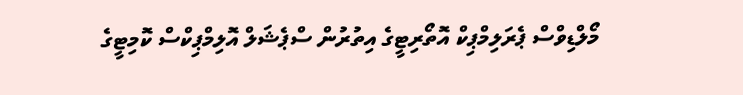މޯލްޑިވްސް ޕެރަލިމްޕިކް އޮތޯރިޓީގެ އިތުރުން ސްޕެޝަލް އޮލިމްޕިކްސް ކޮމިޓީގެ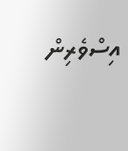އިސްވެރިން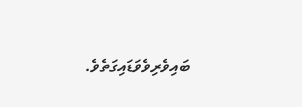ބައިވެރިވެވަޑައިގަތެވެ.